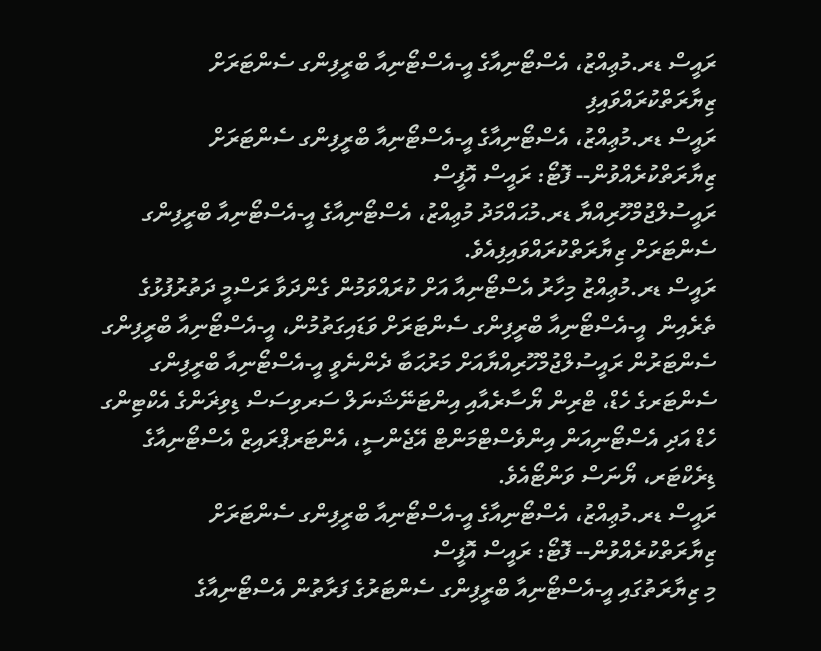ރައީސް ޑރ.މުޢިއްޒު، އެސްޓޯނިއާގެ އީ-އެސްޓޯނިއާ ބްރީފިންގ ސެންޓަރަށް ޒިޔާރަތްކުރައްވައިފި
ރައީސް ޑރ.މުޢިއްޒު، އެސްޓޯނިއާގެ އީ-އެސްޓޯނިއާ ބްރީފިންގ ސެންޓަރަށް ޒިޔާރަތްކުރެއްވުން-- ފޮޓޯ: ރައީސް އޮފީސް
ރައީސުލްޖުމްހޫރިއްޔާ ޑރ.މުޙައްމަދު މުޢިއްޒު، އެސްޓޯނިއާގެ އީ-އެސްޓޯނިއާ ބްރީފިންގ ސެންޓަރަށް ޒިޔާރަތްކުރައްވައިފިއެވެ.
ރައީސް ޑރ.މުޢިއްޒު މިހާރު އެސްޓޯނިއާ އަށް ކުރައްވަމުން ގެންދަވާ ރަސްމީ ދަތުރުފުޅުގެ ތެރެއިން  އީ-އެސްޓޯނިއާ ބްރީފިންގ ސެންޓަރަށް ވަޑައިގަތުމުން، އީ-އެސްޓޯނިއާ ބްރީފިންގ ސެންޓަރުން ރައީސުލްޖުމްހޫރިއްޔާއަށް މަރުޙަބާ ދެންނެވީ އީ-އެސްޓޯނިއާ ބްރީފިންގ ސެންޓަރގެ ހެޑް، ޓްރިން ޔޯސާރެއާއި އިންޓަނޭޝަނަލް ސަރވިސަސް ޑިވިޜަންގެ އެކްޓިންގ ހެޑް އަދި އެސްޓޯނިއަން އިންވެސްޓްމަންޓް އޭޖެންސީ، އެންޓަރޕްރައިޒް އެސްޓޯނިއާގެ ޑިރެކްޓަރ، ޔޯނަސް ވަންޓޯއެވެ.
ރައީސް ޑރ.މުޢިއްޒު، އެސްޓޯނިއާގެ އީ-އެސްޓޯނިއާ ބްރީފިންގ ސެންޓަރަށް ޒިޔާރަތްކުރެއްވުން-- ފޮޓޯ: ރައީސް އޮފީސް
މި ޒިޔާރަތުގައި އީ-އެސްޓޯނިއާ ބްރީފިންގ ސެންޓަރުގެ ފަރާތުން އެސްޓޯނިއާގެ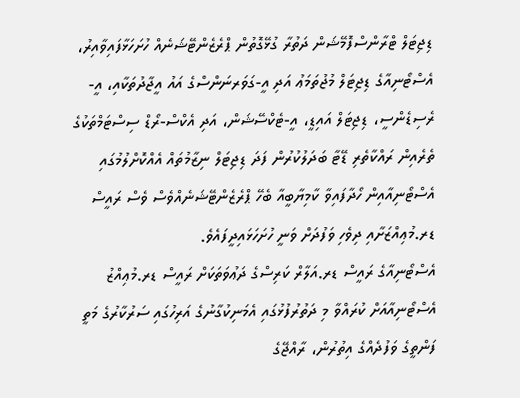ޑިޖިޓަލް ޓްރާންސްފޮމޭޝަން ދަތުރާ ގުޅޭގޮތުން ޕްރެޒެންޓޭޝަނެއް ހުށަހަޅާފައިވާއިރު، އެސްޓޯނިއާގެ ޑިޖިޓަލް މުޖުތަމަޢު އަދި އީ-ގަވަރނަންސްގެ އައު އީޖާދުތަކާއި، އީ-ރެސިޑެންސީ، ޑިޖިޓަލް އައިޑީ، އީ-ޓެކްސޭޝަން، އަދި އެކްސް-ރޯޑް ސިސްޓަމްތަކުގެ ތެރެއިން ރައްކާތެރި ޑޭޓާ ބަދަލުކުރުން ފަދަ ޑިޖިޓަލް ނިޒާމުތައް އެއްކޮށްލުމުގައި އެސްޓޯނިއާއިން ހޯދާފައިވާ ކާމިޔާބީއާ ބެހޭ ޕްރެޒެންޓޭޝަނެއްވެސް ވެސް ރައީސް ޑރ.މުޢިއްޒަށާއި ދިވެހި ވަފުދަށް ވަނީ ހުށަހަޅައިދީފައެވެ.
އެސްޓޯނިއާގެ ރައީސް ޑރ.އަލާރް ކަރިސްގެ ދަޢުވަތަކަށް ރައީސް ޑރ.މުޢިއްޒު އެސްޓޯނިއާއަށް ކުރައްވާ މި ދަތުރުފުޅުގައި އެމަނިކުގާނުގެ އަރިހުގައި ސަރުކާރުގެ މަތީ ފަންތީގެ ވަފުދެއްގެ އިތުރުން، ރާއްޖޭގެ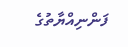ފަންނިއްޔާތުގެ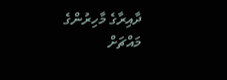ދާއިރާގެ މާހިރުންގެ މައްޗަށް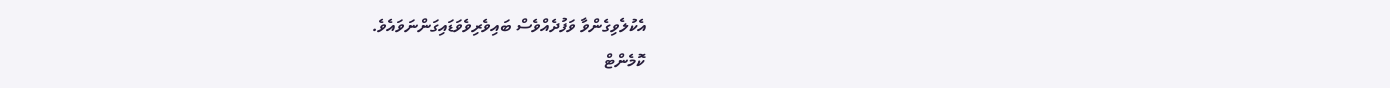އެކުލެވިގެންވާ ވަފުދެއްވެސް ބައިވެރިވެވަޑައިގަންނަވައެވެ.
ކޮމެންޓް